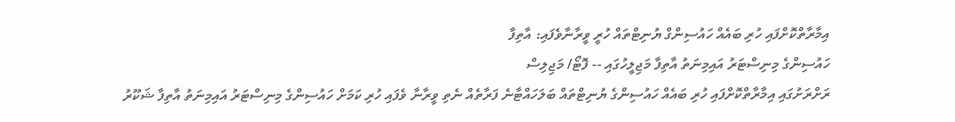އިމާރާތްކޮށްފައި ހުރި ބައެއް ހައުސިންގް ޔުނިޓްތައް ހުރީ ވީރާނާވެފައި: އާތިފާ
ހައުސިންގެ މިނިސްޓަރު އައިމިނަތު އާތިފާ މަޖިލީހުގައި -- ފޮޓޯ/ މަޖިލިސް
ރަށްރަށުގައި އިމާރާތްކޮށްފައި ހުރި ބައެއް ހައުސިންގެ ޔުނިޓްތައް ބަލަހައްޓާނެ ފަރާތެއް ނެތި ވީރާނާ ވެފައި ހުރި ކަމަށް ހައުސިންގެ މިނިސްޓަރު އައިމިނަތު އާތިފާ ޝަކޫރު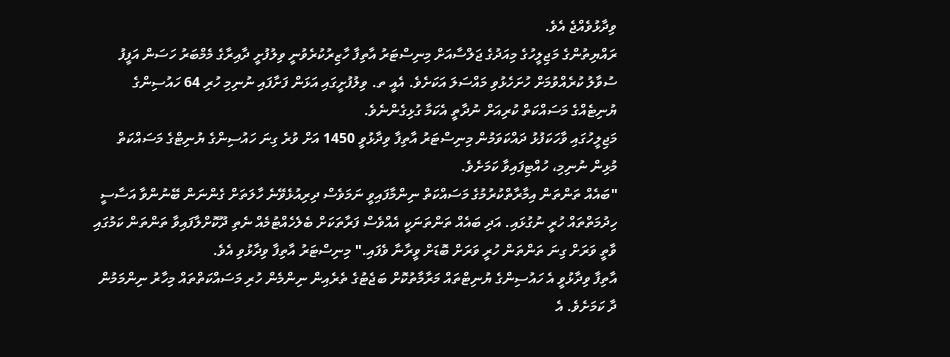ވިދާޅުވެއްޖެ އެވެ.
ރައްޔިތުންގެ މަޖިލީހުގެ މިއަދުގެ ޖަލްސާއަށް މިނިސްޓަރު އާތިފާ ހާޒިރުކުރެވުނީ ވިލުފުށީ ދާއިރާގެ މެމްބަރު ހަސަން އަފީފު ސުވާލު ކުރެއްވުމަށް ހުށަހެޅުވި މައްސަލަ އަކަށެވެ. އެއީ ތ. ވިލުފުށީގައި އަޅަން ފަށާފައި ނުނިމި ހުރި 64 ހައުސިންގެ ޔުނިޓެއްގެ މަސައްކަތް ކުރިއަށް ނުދާތީ އެކަމާ ގުޅިގެންނެވެ.
މަޖިލީހުގައި ވާހަކަފުޅު ދައްކަވަމުން މިނިސްޓަރު އާތިފާ ވިދާޅުވީ 1450 އަށް ވުރެ ގިނަ ހައުސިންގެ ޔުނިޓްގެ މަސައްކަތް މުޅިން ނުނިމި، ހުއްޓިފައިވާ ކަމަށެވެ.
"ބައެއް ތަންތަން އިމާރާތްކުރުމުގެ މަސައްކަތް ނިންމާފައިވީ ނަމަވެސް ދިރިއުޅެވޭނެ ހާލަތަށް ގެންނަން ބޭނުންވާ އަސާސީ ހިދުމަތްތައް ހުރީ ނުގުޅައި. އަދި ބައެއް ތަންތަނަކީ އެއްވެސް ފަރާތަކަށް ބެލެހެއްޓުމެއް ނެތި ދޫކޮށްލާފައިވާ ތަންތަން ކަމުގައި ވާތީ ވަރަށް ގިނަ ތަންތަން ހުރީ ވަރަށް ބޮޑަށް ވީރާނާ ވެފައި." މިނިސްޓަރު އާތިފާ ވިދާޅުވި އެވެ.
އާތިފާ ވިދާޅުވީ އެ ހައުސިންގެ ޔުނިޓްތައް މަރާމާތުކޮށް ބަޖެޓުގެ ތެރެއިން ނިންމެން ހުރި މަސައްކަތްތައް މިހާރު ނިންމަމުން ދާ ކަމަށެވެ. އެ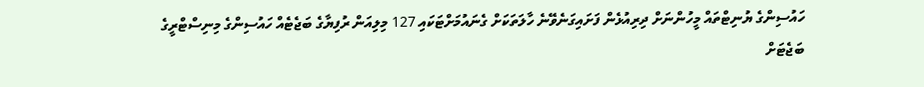ހައުސިންގެ ޔުނިޓްތައް މީހުންނަށް ދިރިއުޅެން ފަށައިގަނެވޭނެ ހާލަތަކަށް ގެނައުމަށްޓަކައި 127 މިލިއަން ރުފިޔާގެ ބަޖެޓެއް ހައުސިންގެ މިނިސްޓްރީގެ ބަޖެޓަށް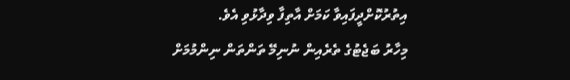އިތުރުކޮށްދީފައިވާ ކަމަށް އާތިފާ ވިދާޅުވި އެވެ.
މިހާރު ބަޖެޓުގެ ތެރެއިން ނުނިމޭ ތަންތަން ނިންމުމަށް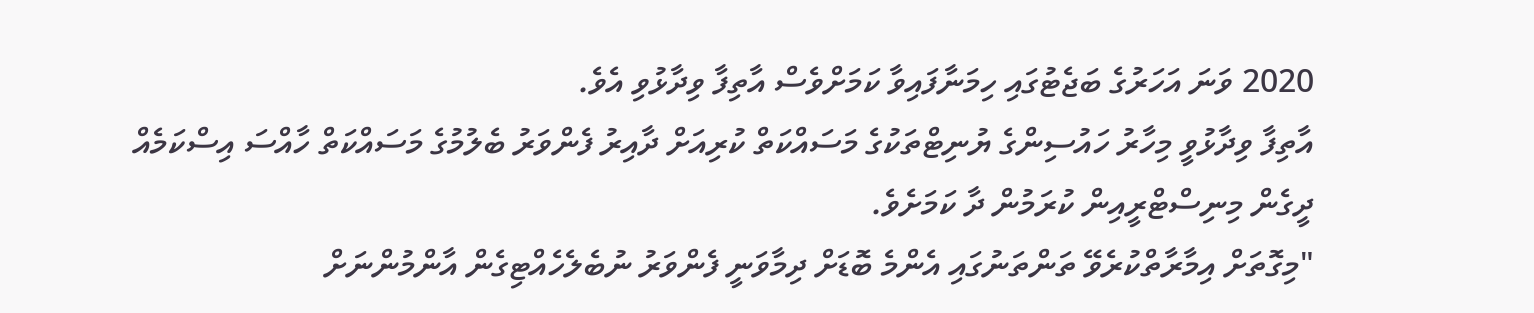2020 ވަނަ އަހަރުގެ ބަޖެޓުގައި ހިމަނާފައިވާ ކަމަށްވެސް އާތިފާ ވިދާޅުވި އެވެ.
އާތިފާ ވިދާޅުވީ މިހާރު ހައުސިންގެ ޔުނިޓްތަކުގެ މަސައްކަތް ކުރިއަށް ދާއިރު ފެންވަރު ބެލުމުގެ މަސައްކަތް ހާއްސަ އިސްކަމެއް ދީގެން މިނިސްޓްރީއިން ކުރަމުން ދާ ކަމަށެވެ.
"މިގޮތަށް އިމާރާތްކުރެވޭ ތަންތަނުގައި އެންމެ ބޮޑަށް ދިމާވަނީ ފެންވަރު ނުބެލެހެއްޓިގެން އާންމުންނަށް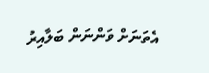އެތަނަށް ވަންނަން ބަލާއިރު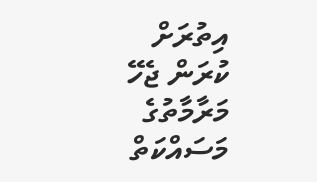އިތުރަށް ކުރަން ޖެހޭ މަރާމާތުގެ މަސައްކަތް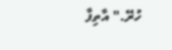ހުރޭ." އާތިފާ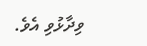ވިދާޅުވި އެވެ.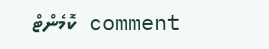comment ކޮމެންޓް